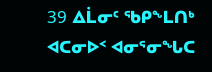39 ᐃᒫᓂᑦ ᖃᑭᖕᒪᑎᒃ ᐊᑕᓂᐅᑉ ᐊᓂᕐᓂᖓᑕ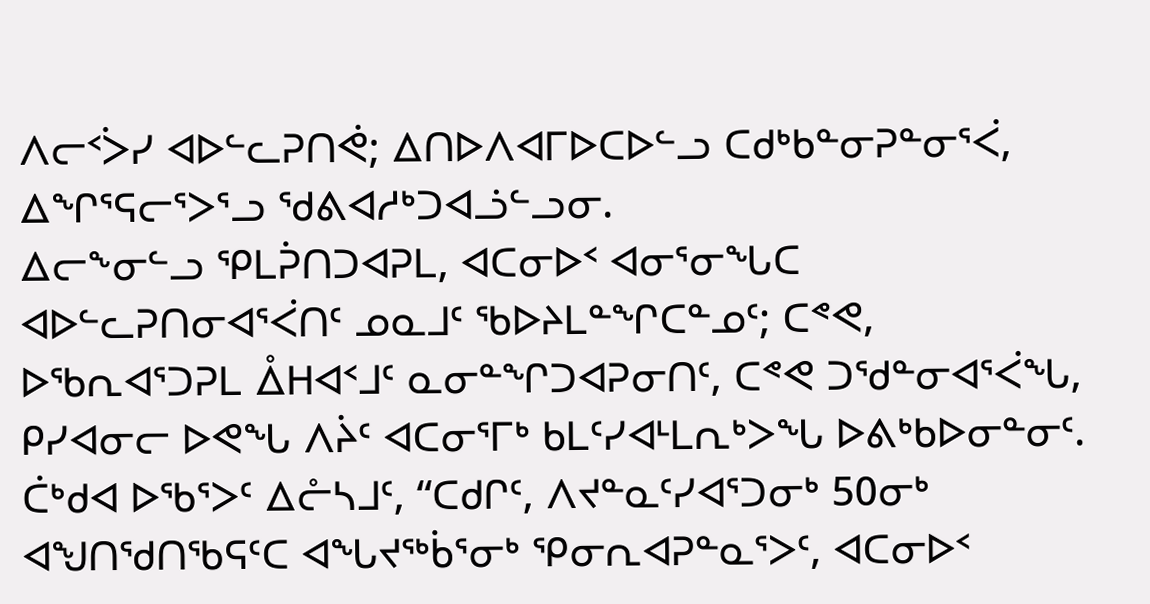ᐱᓕᑉᐴᓯ ᐊᐅᓪᓚᕈᑎᕚ; ᐃᑎᐅᐱᐊᒥᐅᑕᐅᓪᓗ ᑕᑯᒃᑲᓐᓂᕈᓐᓂᕐᐹ, ᐃᖏᕐᕋᓕᕐᐳᕐᓗ ᖁᕕᐊᓱᒃᑐᐊᓘᓪᓗᓂ.
ᐃᓕᖕᓂᓪᓗ ᕿᒪᕉᑎᑐᐊᕈᒪ, ᐊᑕᓂᐅᑉ ᐊᓂᕐᓂᖓᑕ ᐊᐅᓪᓚᕈᑎᓂᐊᕐᐹᑎᑦ ᓄᓇᒧᑦ ᖃᐅᔨᒪᓐᖏᑕᓐᓄᑦ; ᑕᕝᕙ, ᐅᖃᕆᐊᕐᑐᕈᒪ ᐂᕼᐊᑉᒧᑦ ᓇᓂᓐᖏᑐᐊᕈᓂᑎᑦ, ᑕᕝᕙ ᑐᖁᓐᓂᐊᕐᐹᖓ, ᑭᓯᐊᓂᓕ ᐅᕙᖓ ᐱᔩᑦ ᐊᑕᓂᕐᒥᒃ ᑲᒪᑦᓯᐊᒻᒪᕆᒃᐳᖓ ᐅᕕᒃᑲᐅᓂᓐᓂᑦ.
ᑖᒃᑯᐊ ᐅᖃᕐᐳᑦ ᐃᓔᓴᒧᑦ, “ᑕᑯᒋᑦ, ᐱᔪᓐᓇᑦᓯᐊᕐᑐᓂᒃ 50ᓂᒃ ᐊᖑᑎᖁᑎᖃᕋᑦᑕ ᐊᖓᔪᖅᑳᕐᓂᒃ ᕿᓂᕆᐊᕈᓐᓇᕐᐳᑦ, ᐊᑕᓂᐅᑉ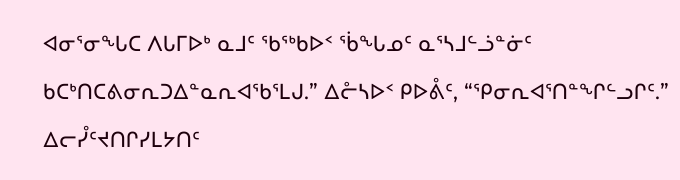ᐊᓂᕐᓂᖓᑕ ᐱᒐᒥᐅᒃ ᓇᒧᑦ ᖃᖅᑲᐅᑉ ᖄᖓᓄᑦ ᓇᕐᓴᒧᓪᓘᓐᓃᑦ ᑲᑕᒃᑎᑕᕕᓂᕆᑐᐃᓐᓇᕆᐊᖃᕐᒪᒍ.” ᐃᓔᓴᐅᑉ ᑭᐅᕔᑦ, “ᕿᓂᕆᐊᕐᑎᓐᖏᓪᓗᒋᑦ.”
ᐃᓕᓮᑦᔪᑎᒋᓯᒪᔭᑎᑦ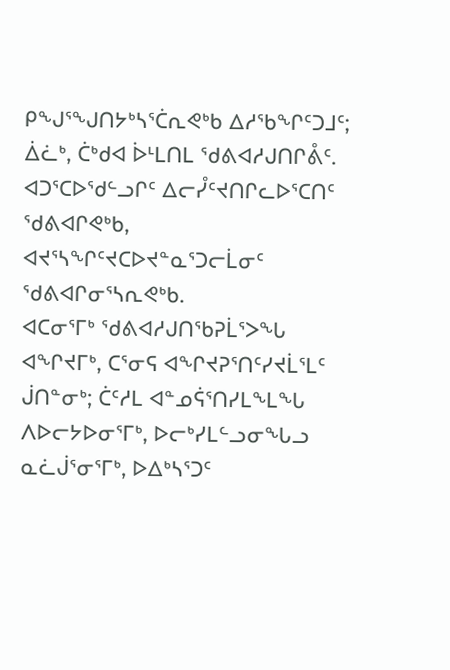ᑭᖑᕐᖑᑎᔭᒃᓴᕐᑖᕆᕙᒃᑲ ᐃᓱᖃᖏᑦᑐᒧᑦ; ᐄᓛᒃ, ᑖᒃᑯᐊ ᐆᒻᒪᑎᒪ ᖁᕕᐊᓱᒍᑎᒋᕔᑦ.
ᐊᑐᕐᑕᐅᖁᓪᓗᒋᑦ ᐃᓕᓮᑦᔪᑎᒋᓚᐅᕐᑕᑎᑦ ᖁᕕᐊᒋᕙᒃᑲ, ᐊᔪᕐᓴᖏᑦᔪᑕᐅᔪᓐᓇᕐᑐᓕᒫᓂᑦ ᖁᕕᐊᒋᓂᕐᓴᕆᕙᒃᑲ.
ᐊᑕᓂᕐᒥᒃ ᖁᕕᐊᓱᒍᑎᖃᕈᒫᕐᐳᖓ ᐊᖏᔪᒥᒃ, ᑕᕐᓂᕋ ᐊᖏᔪᕈᕐᑎᑦᓯᔪᒫᕐᒪᑦ ᒎᑎᓐᓂᒃ; ᑖᑦᓱᒪ ᐊᓐᓄᕌᕐᑎᓯᒪᖕᒪᖓ ᐱᐅᓕᔭᐅᓂᕐᒥᒃ, ᐅᓕᒃᓯᒪᓪᓗᓂᖓᓗ ᓇᓛᒎᕐᓂᕐᒥᒃ, ᐅᐃᒃᓴᕐᑐᑦ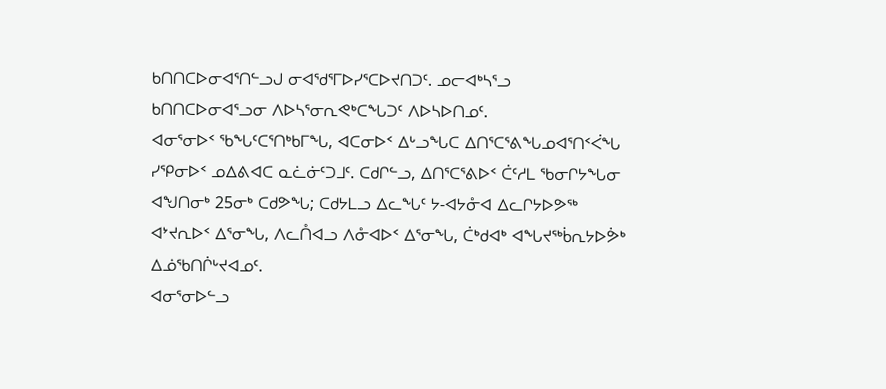ᑲᑎᑎᑕᐅᓂᐊᕐᑎᓪᓗᒍ ᓂᐊᖁᕐᒥᐅᓯᕐᑕᐅᔪᑎᑐᑦ. ᓄᓕᐊᒃᓴᕐᓗ ᑲᑎᑎᑕᐅᓂᐊᕐᓗᓂ ᐱᐅᓴᕐᓂᕆᕙᒃᑕᖓᑐᑦ ᐱᐅᓴᐅᑎᓄᑦ.
ᐊᓂᕐᓂᐅᑉ ᖃᖓᑦᑕᕐᑎᒃᑲᒥᖓ, ᐊᑕᓂᐅᑉ ᐃᒡᓗᖓᑕ ᐃᑎᕐᑕᕐᕕᖓᓄᐊᕐᑎᑉᐹᖓ ᓯᕿᓂᐅᑉ ᓄᐃᕕᐊᑕ ᓇᓛᓃᑦᑐᒧᑦ. ᑕᑯᒋᓪᓗ, ᐃᑎᕐᑕᕐᕕᐅᑉ ᑖᑦᓱᒪ ᖃᓂᒋᔭᖓᓂ ᐊᖑᑎᓂᒃ 25ᓂᒃ ᑕᑯᕗᖓ; ᑕᑯᔭᒪᓗ ᐃᓚᖓᑦ ᔭ-ᐊᔭᓁᐊ ᐃᓚᒋᔭᐅᕗᖅ ᐊᔾᔪᕆᐅᑉ ᐃᕐᓂᖓ, ᐱᓚᑍᐊᓗ ᐱᓁᐊᐅᑉ ᐃᕐᓂᖓ, ᑖᒃᑯᐊᒃ ᐊᖓᔪᖅᑳᕆᔭᐅᕘᒃ ᐃᓅᖃᑎᒌᒡᔪᐊᓄᑦ.
ᐊᓂᕐᓂᐅᓪᓗ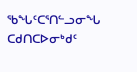ᖃᖓᑦᑕᕐᑎᓪᓗᓂᖓ ᑕᑯᑎᑕᐅᓂᒃᑯᑦ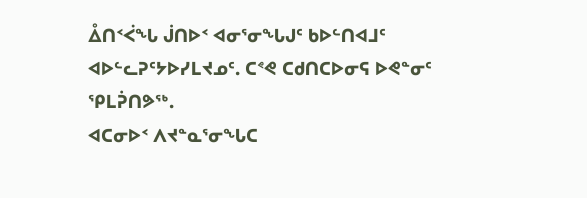ᐂᑎᑉᐹᖓ ᒎᑎᐅᑉ ᐊᓂᕐᓂᖓᒍᑦ ᑲᐅᓪᑎᐊᒧᑦ ᐊᐅᓪᓚᕈᑦᔭᐅᓯᒪᔪᓄᑦ. ᑕᕝᕙ ᑕᑯᑎᑕᐅᓂᕋ ᐅᕙᓐᓂᑦ ᕿᒪᕉᑎᕗᖅ.
ᐊᑕᓂᐅᑉ ᐱᔪᓐᓇᕐᓂᖓᑕ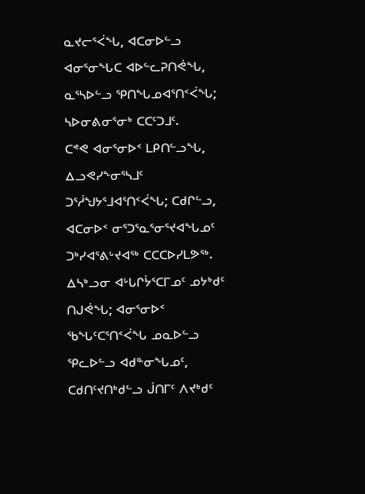ᓇᔪᓕᕐᐹᖓ, ᐊᑕᓂᐅᓪᓗ ᐊᓂᕐᓂᖓᑕ ᐊᐅᓪᓚᕈᑎᕚᖓ, ᓇᕐᓴᐅᓪᓗ ᕿᑎᖓᓄᐊᕐᑎᑉᐹᖓ; ᓴᐅᓂᕕᓂᕐᓂᒃ ᑕᑕᑦᑐᒧᑦ.
ᑕᕝᕙ ᐊᓂᕐᓂᐅᑉ ᒪᑭᑎᓪᓗᖓ, ᐃᓗᕙᓯᖕᓂᕐᓴᒧᑦ ᑐᕐᓲᖑᔭᕐᒧᐊᕐᑎᑉᐹᖓ; ᑕᑯᒋᓪᓗ, ᐊᑕᓂᐅᑉ ᓂᕐᑐᕐᓇᕐᓂᕐᔪᐊᖓᓄᑦ ᑐᒃᓯᐊᕐᕕᒡᔪᐊᖅ ᑕᑕᑕᐅᓯᒪᕗᖅ.
ᐃᓴᒃᓗᓂ ᐊᒡᒐᒋᔮᕐᑕᒥᓄᑦ ᓄᔭᒃᑯᑦ ᑎᒍᕚᖓ; ᐊᓂᕐᓂᐅᑉ ᖃᖓᑦᑕᕐᑎᑉᐹᖓ ᓄᓇᐅᓪᓗ ᕿᓚᐅᓪᓗ ᐊᑯᓐᓂᖓᓄᑦ, ᑕᑯᑎᑦᔪᑎᒃᑯᓪᓗ ᒎᑎᒥᑦ ᐱᔪᒃᑯᑦ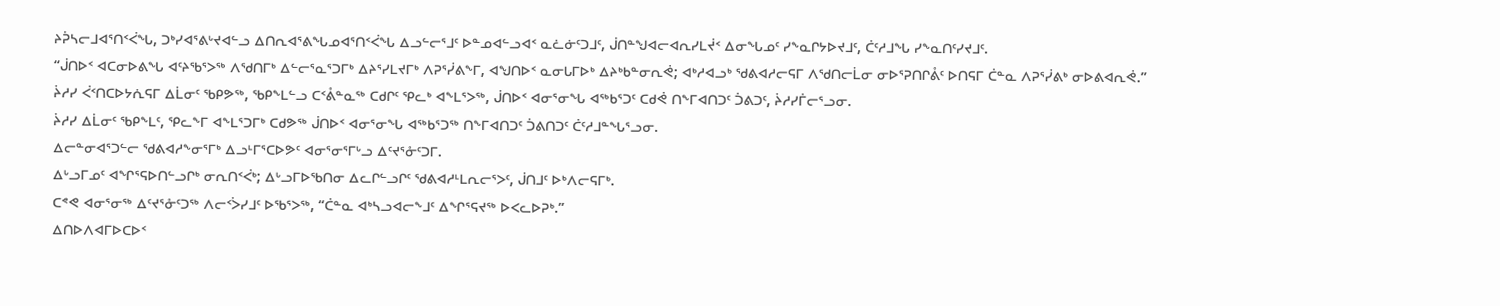ᔨᕉᓴᓕᒧᐊᕐᑎᑉᐹᖓ, ᑐᒃᓯᐊᕐᕕᒡᔪᐊᓪᓗ ᐃᑎᕆᐊᕐᕕᖓᓄᐊᕐᑎᑉᐹᖓ ᐃᓗᓪᓕᕐᒧᑦ ᐅᓐᓄᐊᓪᓗᐊᑉ ᓇᓛᓃᑦᑐᒧᑦ, ᒎᑎᓐᖑᐊᓕᐊᕆᓯᒪᔫᑉ ᐃᓂᖓᓄᑦ ᓯᖕᓇᒋᔭᐅᔪᒧᑦ, ᑖᑦᓱᒧᖓ ᓯᖕᓇᑎᑦᓯᔪᒧᑦ.
“ᒎᑎᐅᑉ ᐊᑕᓂᐅᕕᖓ ᐊᑦᔨᖃᕐᐳᖅ ᐱᖁᑎᒥᒃ ᐃᓪᓕᕐᓇᕐᑐᒥᒃ ᐃᔨᕐᓯᒪᔪᒥᒃ ᐱᕈᕐᓰᕕᖕᒥ, ᐊᖑᑎᐅᑉ ᓇᓂᒐᒥᐅᒃ ᐃᔨᒃᑲᓐᓂᕆᕚ; ᐊᒃᓱᐊᓗᒃ ᖁᕕᐊᓱᓕᕋᒥ ᐱᖁᑎᓕᒫᓂ ᓂᐅᕐᕈᑎᒋᕔᑦ ᐅᑎᕋᒥ ᑖᓐᓇ ᐱᕈᕐᓰᕕᒃ ᓂᐅᕕᐊᕆᕚ.”
ᔩᓱᓯ ᐹᑉᑎᑕᐅᔭᕇᕋᒥ ᐃᒫᓂᑦ ᖃᑭᕗᖅ, ᖃᑭᖕᒪᓪᓗ ᑕᑉᕔᓐᓇᖅ ᑕᑯᒋᑦ ᕿᓚᒃ ᐊᖕᒪᕐᐳᖅ, ᒎᑎᐅᑉ ᐊᓂᕐᓂᖓ ᐊᖅᑲᕐᑐᑦ ᑕᑯᕚ ᑎᖕᒥᐊᑎᑐᑦ ᑑᕕᑐᑦ, ᔩᓱᓯᒦᓕᕐᓗᓂ.
ᔩᓱᓯ ᐃᒫᓂᑦ ᖃᑭᖕᒪᑦ, ᕿᓚᖕᒥ ᐊᖕᒪᕐᑐᒥᒃ ᑕᑯᕗᖅ ᒎᑎᐅᑉ ᐊᓂᕐᓂᖓ ᐊᖅᑲᕐᑐᖅ ᑎᖕᒥᐊᑎᑐᑦ ᑑᕕᑎᑐᑦ ᑖᑦᓱᒧᓐᖓᕐᓗᓂ.
ᐃᓕᓐᓂᐊᕐᑐᓪᓕ ᖁᕕᐊᓱᖕᓂᕐᒥᒃ ᐃᓗᒻᒥᕐᑕᐅᕗᑦ ᐊᓂᕐᓂᕐᒥᒡᓗ ᐃᑦᔪᕐᓁᑦᑐᒥ.
ᐃᒡᓗᒥᓄᑦ ᐊᖏᕐᕋᐅᑎᓪᓗᒋᒃ ᓂᕆᑎᑉᐹᒃ; ᐃᒡᓗᒥᐅᖃᑎᓂ ᐃᓚᒋᓪᓗᒋᑦ ᖁᕕᐊᓱᒻᒪᕆᓕᕐᐳᑦ, ᒎᑎᒧᑦ ᐅᒃᐱᓕᕋᒥᒃ.
ᑕᕝᕙ ᐊᓂᕐᓂᖅ ᐃᑦᔪᕐᓁᑦᑐᖅ ᐱᓕᑉᐴᓯᒧᑦ ᐅᖃᕐᐳᖅ, “ᑖᓐᓇ ᐊᒃᓴᓗᐊᓕᖕᒧᑦ ᐃᖏᕐᕋᔪᖅ ᐅᐸᓚᐅᕈᒃ.”
ᐃᑎᐅᐱᐊᒥᐅᑕᐅᑉ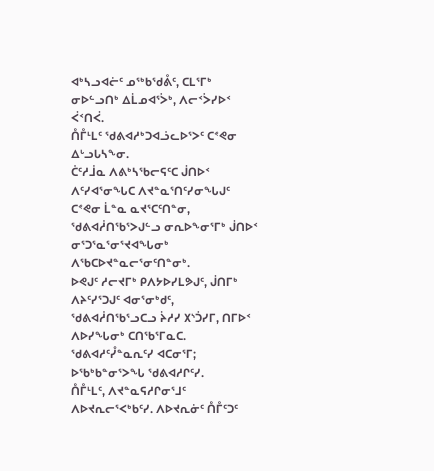ᐊᒃᓴᓗᐊᓖᑦ ᓄᖅᑲᖁᕔᑦ, ᑕᒪᕐᒥᒃ ᓂᐅᓪᓗᑎᒃ ᐃᒫᓄᐊᕐᐴᒃ, ᐱᓕᑉᐴᓯᐅᑉ ᐹᑉᑎᐹ.
ᑍᒤᒻᒪᑦ ᖁᕕᐊᓱᒃᑐᐊᓘᓚᐅᕐᐳᑦ ᑕᕝᕙᓂ ᐃᒡᓗᒐᓴᖕᓂ.
ᑖᑦᓱᒨᓇ ᐱᕕᒃᓴᖃᓕᕋᑦᑕ ᒎᑎᐅᑉ ᐱᑦᓯᐊᕐᓂᖓᑕ ᐱᔪᓐᓇᕐᑎᑦᓯᓂᖓᒍᑦ ᑕᕝᕙᓂ ᒫᓐᓇ ᓇᔪᕐᑕᑦᑎᓐᓂ, ᖁᕕᐊᓲᑎᖃᕐᐳᒍᓪᓗ ᓂᕆᐅᖕᓂᕐᒥᒃ ᒎᑎᐅᑉ ᓂᕐᑐᕐᓇᕐᓂᕐᔪᐊᖓᓂᒃ ᐱᖃᑕᐅᔪᓐᓇᓕᕐᓂᑦᑎᓐᓂᒃ.
ᐅᕙᒍᑦ ᓱᓕᔪᒥᒃ ᑭᐱᔭᐅᓯᒪᕗᒍᑦ, ᒎᑎᒥᒃ ᐱᔨᑦᓯᕐᑐᒍᑦ ᐊᓂᕐᓂᒃᑯᑦ, ᖁᕕᐊᓲᑎᖃᕐᓗᑕᓗ ᔩᓱᓯ ᙭ᔅᑑᓯᒥ, ᑎᒥᐅᑉ ᐱᐅᓯᖓᓂᒃ ᑕᑎᖃᕐᒥᓇᑕ.
ᖁᕕᐊᓱᑦᓮᓐᓇᕆᑦᓯ ᐊᑕᓂᕐᒥ; ᐅᖃᒃᑲᓐᓂᕐᐳᖓ ᖁᕕᐊᓱᒋᑦᓯ.
ᑍᒤᒻᒪᑦ, ᐱᔪᓐᓇᕋᓱᒋᓂᕐᒧᑦ ᐱᐅᔪᕆᓕᕐᐸᒃᑲᑦᓯ. ᐱᐅᔪᕆᓃᑦ ᑍᒤᑦᑐᑦ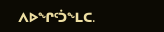ᐱᐅᖏᑦᑑᖕᒪᑕ.